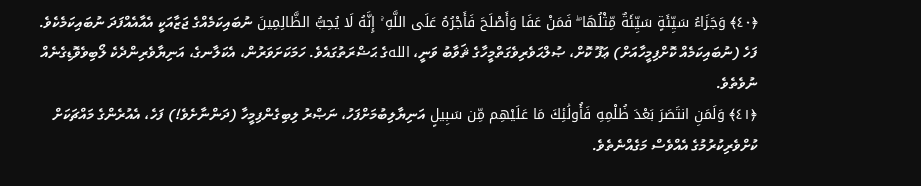﴿٤٠﴾ وَجَزَاءُ سَيِّئَةٍ سَيِّئَةٌ مِّثْلُهَا ۖ فَمَنْ عَفَا وَأَصْلَحَ فَأَجْرُهُ عَلَى اللَّهِ ۚ إِنَّهُ لَا يُحِبُّ الظَّالِمِينَ ނުބައިކަމެއްގެ ޖަޒާއަކީ އެއާއެއްފަދަ ނުބައިކަމެކެވެ. ފަހެ (ނުބައިކަމެއް ކޮށްފިމީހާއަށް) ޢަފޫ ކޮށް، ޞުލްޙަވެރިވެގަތްމީހާގެ ޘަވާބު ވަނީ، اللهގެ ޙަޟްރަތުގައެވެ. ހަމަކަށަވަރުން، އެކަލާނގެ، އަނިޔާވެރިންދެކެ ލޯބިވެވޮޑިގެނެއް ނުވެތެވެ.
﴿٤١﴾ وَلَمَنِ انتَصَرَ بَعْدَ ظُلْمِهِ فَأُولَٰئِكَ مَا عَلَيْهِم مِّن سَبِيلٍ އަނިޔާލިބުމަށްފަހު، ނަޞްރު ލިބިގެންފިމީހާ (ދަންނާށެވެ!) ފަހެ، އެއުރެންގެ މައްޗަކަށް ކުށްވެރިކުރުމުގެ އެއްވެސް މަގެއްނެތެވެ.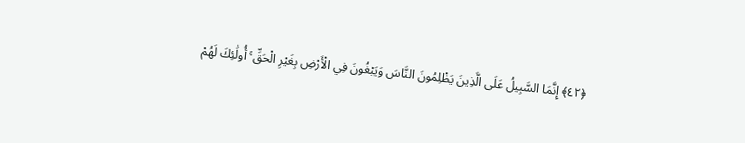﴿٤٢﴾ إِنَّمَا السَّبِيلُ عَلَى الَّذِينَ يَظْلِمُونَ النَّاسَ وَيَبْغُونَ فِي الْأَرْضِ بِغَيْرِ الْحَقِّ ۚ أُولَٰئِكَ لَهُمْ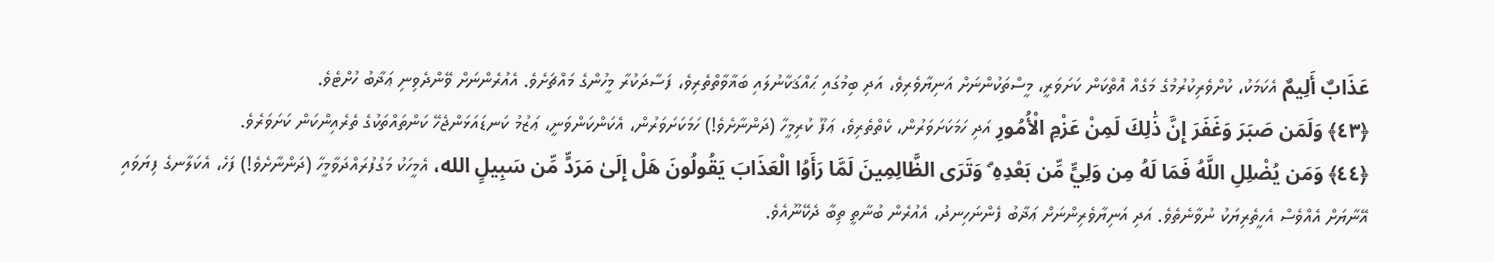عَذَابٌ أَلِيمٌ އެކަމަކު، ކުށްވެރިކުރުމުގެ މަގެއް އޮތްކަން ކަށަވަރީ، މީސްތަކުންނަށް އަނިޔާވެރިވެ، އަދި ބިމުގައި ޙައްޤަކާނުލައި ބަޣާވާތްތެރިވެ، ފަސާދަކުރާ މީހުންގެ މައްޗަށެވެ. އެއުރެންނަށް ވޭންދެވިނި ޢަޛާބު ހުށްޓެވެ.
﴿٤٣﴾ وَلَمَن صَبَرَ وَغَفَرَ إِنَّ ذَٰلِكَ لَمِنْ عَزْمِ الْأُمُورِ އަދި ހަމަކަށަވަރުން، ކެތްތެރިވެ، ޢަފޫ ކުރިމީހާ (ދަންނާށެވެ!) ހަމަކަށަވަރުން، އެކަންކަންވަނީ، ޢަޒުމު ކަނޑައަޅަންޖެހޭ ކަންތައްތަކުގެ ތެރެއިންކަން ކަށަވަރެވެ.
﴿٤٤﴾ وَمَن يُضْلِلِ اللَّهُ فَمَا لَهُ مِن وَلِيٍّ مِّن بَعْدِهِ ۗ وَتَرَى الظَّالِمِينَ لَمَّا رَأَوُا الْعَذَابَ يَقُولُونَ هَلْ إِلَىٰ مَرَدٍّ مِّن سَبِيلٍ الله، އެމީހަކު މަގުފުރައްދަވާމީހާ (ދަންނާށެވެ!) ފަހެ، އެކަލާނގެ ފިޔަވައި އޭނާޔަށް އެއްވެސް އެހީތެރިޔަކު ނުވާނެތެވެ. އަދި އަނިޔާވެރިންނަށް ޢަޛާބު ފެންނަހިނދު، އެއުރެން ބުނާތީ ތިބާ ދެކޭނޫއެވެ.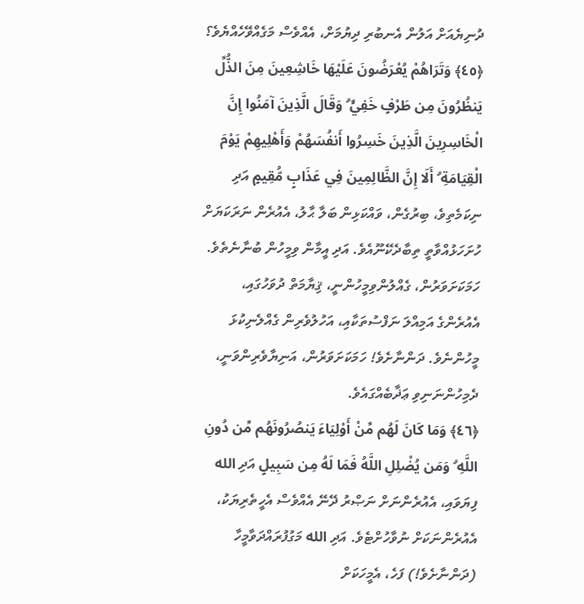ދުނިޔެއަށް އަލުން އެނބުރި ދިޔުމަށް، އެއްވެސް މަގެއްވޭހެއްޔެވެ؟
﴿٤٥﴾ وَتَرَاهُمْ يُعْرَضُونَ عَلَيْهَا خَاشِعِينَ مِنَ الذُّلِّ يَنظُرُونَ مِن طَرْفٍ خَفِيٍّ ۗ وَقَالَ الَّذِينَ آمَنُوا إِنَّ الْخَاسِرِينَ الَّذِينَ خَسِرُوا أَنفُسَهُمْ وَأَهْلِيهِمْ يَوْمَ الْقِيَامَةِ ۗ أَلَا إِنَّ الظَّالِمِينَ فِي عَذَابٍ مُّقِيمٍ އަދި ނިކަމެތިވެ، ބިރުގެން، ވައްކަޅިން ބަލާ ޙާލު، އެއުރެން ނަރަކަޔަށް ހުށަހަޅުއްވާތީ ތިބާދެކޭނޫއެވެ. އަދި އީމާން ވިމީހުން ބުނާނެތެވެ. ހަމަކަށަވަރުން، ގެއްލުންވިމީހުންނީ، ޤިޔާމަތް ދުވަހުގައި، އެއުރެންގެ އަމިއްލަ ނަފްސުތަކާއި، އަހުލުވެރިން ގެއްލެނިކުޅަ މީހުންނެވެ. ދަންނާށެވެ! ހަމަކަށަވަރުން، އަނިޔާވެރިންވަނީ، ދެމިހުންނަނިވި ޢަޛާބެއްގައެވެ.
﴿٤٦﴾ وَمَا كَانَ لَهُم مِّنْ أَوْلِيَاءَ يَنصُرُونَهُم مِّن دُونِ اللَّهِ ۗ وَمَن يُضْلِلِ اللَّهُ فَمَا لَهُ مِن سَبِيلٍ އަދި الله ފިޔަވައި، އެއުރެންނަށް ނަޞްރު ދޭނޭ އެއްވެސް އެހީތެރިޔަކު، އެއުރެންނަކަށް ނުވާހުށްޓެވެ. އަދި الله މަގުފުރައްދަވާމީހާ (ދަންނާށެވެ!) ފަހެ، އެމީހަކަށް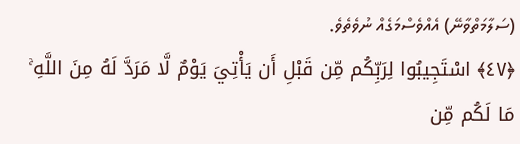(ސަލާމަތްވާނޭ) އެއްވެސްމަގެއް ނުވެތެވެ.
﴿٤٧﴾ اسْتَجِيبُوا لِرَبِّكُم مِّن قَبْلِ أَن يَأْتِيَ يَوْمٌ لَّا مَرَدَّ لَهُ مِنَ اللَّهِ ۚ مَا لَكُم مِّن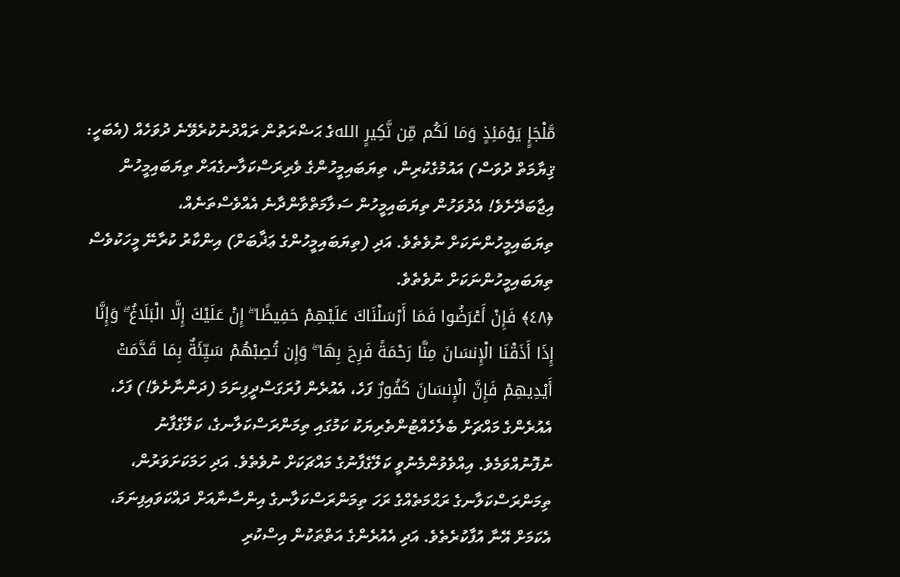مَّلْجَإٍ يَوْمَئِذٍ وَمَا لَكُم مِّن نَّكِيرٍ اللهގެ ޙަޟްރަތުން ރައްދުނުކުރެވޭނެ ދުވަހެއް (އެބަހީ: ޤިޔާމަތް ދުވަސް) އައުމުގެކުރިން، ތިޔަބައިމީހުންގެ ވެރިރަސްކަލާނގެއަށް ތިޔަބައިމީހުން އިޖާބަދޭށެވެ! އެދުވަހުން ތިޔަބައިމީހުން ސަލާމަތްވާންދާނެ އެއްވެސްތަނެއް، ތިޔަބައިމީހުންނަކަށް ނުވެތެވެ. އަދި (ތިޔަބައިމީހުންގެ ޢަޛާބަށް) އިންކާރު ކުރާނޭ މީހަކުވެސް ތިޔަބައިމީހުންނަކަށް ނުވެތެވެ.
﴿٤٨﴾ فَإِنْ أَعْرَضُوا فَمَا أَرْسَلْنَاكَ عَلَيْهِمْ حَفِيظًا ۖ إِنْ عَلَيْكَ إِلَّا الْبَلَاغُ ۗ وَإِنَّا إِذَا أَذَقْنَا الْإِنسَانَ مِنَّا رَحْمَةً فَرِحَ بِهَا ۖ وَإِن تُصِبْهُمْ سَيِّئَةٌ بِمَا قَدَّمَتْ أَيْدِيهِمْ فَإِنَّ الْإِنسَانَ كَفُورٌ ފަހެ، އެއުރެން ފުރަގަސްދީފިނަމަ (ދަންނާށެވެ!) ފަހެ، އެއުރެންގެ މައްޗަށް ބެލެހެއްޓުންތެރިޔަކު ކަމުގައި ތިމަންރަސްކަލާނގެ، ކަލޭގެފާނު ނުފޮނުއްވަމެވެ. އިއްވެވުންމެނުވީ ކަލޭގެފާނުގެ މައްޗަކަށް ނުވެތެވެ. އަދި ހަމަކަށަވަރުން، ތިމަންރަސްކަލާނގެ ރަޙްމަތެއްގެ ރަހަ ތިމަންރަސްކަލާނގެ އިންސާނާއަށް ދައްކަވައިފިނަމަ، އެކަމަށް އޭނާ އުފާކުރެތެވެ. އަދި އެއުރެންގެ އަތްތަކުން އިސްކުރި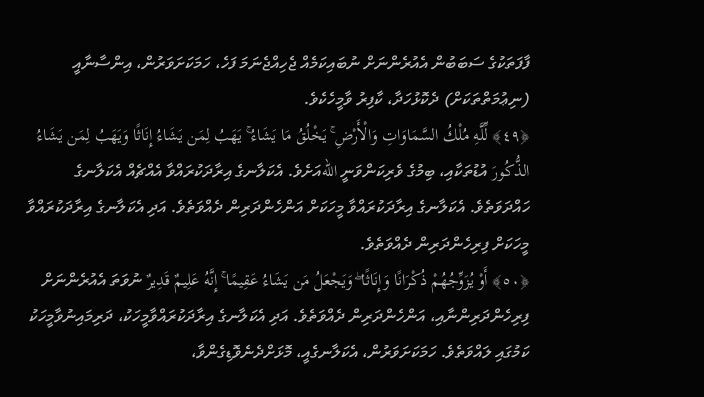ފާފަތަކުގެ ސަބަބުން އެއުރެންނަށް ނުބައިކަމެއް ޖެހިއްޖެނަމަ ފަހެ، ހަމަކަށަވަރުން، އިންސާނާއީ (ނިޢުމަތްތަކަށް) ދެކޮޅުހަދާ، ކާފިރު ވާމީހެކެވެ.
﴿٤٩﴾ لِّلَّهِ مُلْكُ السَّمَاوَاتِ وَالْأَرْضِ ۚ يَخْلُقُ مَا يَشَاءُ ۚ يَهَبُ لِمَن يَشَاءُ إِنَاثًا وَيَهَبُ لِمَن يَشَاءُ الذُّكُورَ އުޑުތަކާއި، ބިމުގެ ވެރިކަންވަނީ اللهއަށެވެ. އެކަލާނގެ އިރާދަކުރައްވާ އެއްޗެއް އެކަލާނގެ ހައްދަވަތެވެ. އެކަލާނގެ އިރާދަކުރައްވާ މީހަކަށް އަންހެންދަރިން ދެއްވަތެވެ. އަދި އެކަލާނގެ އިރާދަކުރައްވާ މީހަކަށް ފިރިހެންދަރިން ދެއްވަތެވެ.
﴿٥٠﴾ أَوْ يُزَوِّجُهُمْ ذُكْرَانًا وَإِنَاثًا ۖ وَيَجْعَلُ مَن يَشَاءُ عَقِيمًا ۚ إِنَّهُ عَلِيمٌ قَدِيرٌ ނުވަތަ އެއުރެންނަށް ފިރިހެންދަރިންނާއި، އަންހެންދަރިން ދެއްވަތެވެ. އަދި އެކަލާނގެ އިރާދަކުރައްވާމީހަކު، ދަރިމައިނުވާމީހަކު ކަމުގައި ލައްވަތެވެ. ހަމަކަށަވަރުން، އެކަލާނގެއީ، މޮޅަށްދެނެވޮޑިގެންވާ،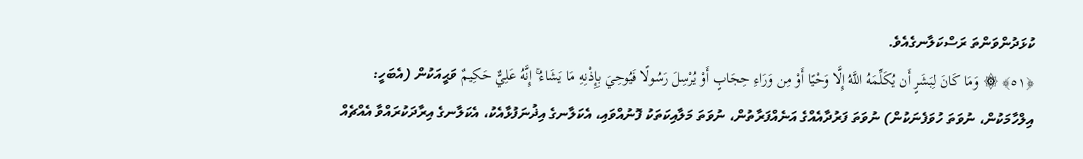ކުޅަދުންވަންތަ ރަސްކަލާނގެއެވެ.
﴿٥١﴾ ۞ وَمَا كَانَ لِبَشَرٍ أَن يُكَلِّمَهُ اللَّهُ إِلَّا وَحْيًا أَوْ مِن وَرَاءِ حِجَابٍ أَوْ يُرْسِلَ رَسُولًا فَيُوحِيَ بِإِذْنِهِ مَا يَشَاءُ ۚ إِنَّهُ عَلِيٌّ حَكِيمٌ ވަޙީއަކުން (އެބަހީ: އިލްހާމަކުން، ނުވަތަ ހުވަފެނަކުން) ނުވަތަ ފަރުދާއެއްގެ އަނެއްފަރާތުން، ނުވަތަ މަލާއިކަތަކު ފޮނުއްވައި، އެކަލާނގެ އިޛުނަފުޅާއެކު، އެކަލާނގެ އިރާދަކުރައްވާ އެއްޗެއް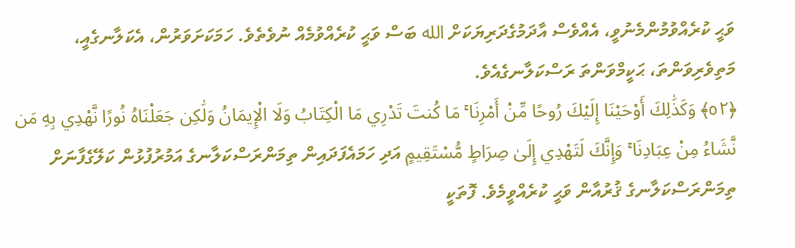ވަޙީ ކުރެއްވުމުންމެނުވީ، އެއްވެސް އާދަމުގެދަރިޔަކަށް الله ބަސް ވަޙީ ކުރެއްވުމެއް ނުވެތެވެ. ހަމަކަށަވަރުން، އެކަލާނގެއީ، މަތިވެރިވަންތަ، ޙަކީމްވަންތަ ރަސްކަލާނގެއެވެ.
﴿٥٢﴾ وَكَذَٰلِكَ أَوْحَيْنَا إِلَيْكَ رُوحًا مِّنْ أَمْرِنَا ۚ مَا كُنتَ تَدْرِي مَا الْكِتَابُ وَلَا الْإِيمَانُ وَلَٰكِن جَعَلْنَاهُ نُورًا نَّهْدِي بِهِ مَن نَّشَاءُ مِنْ عِبَادِنَا ۚ وَإِنَّكَ لَتَهْدِي إِلَىٰ صِرَاطٍ مُّسْتَقِيمٍ އަދި ހަމައެފަދައިން ތިމަންރަސްކަލާނގެ އަމުރުފުޅުން ކަލޭގެފާނަށް ތިމަންރަސްކަލާނގެ ޤުރުއާން ވަޙީ ކުރެއްވީމެވެ. ފޮތަކީ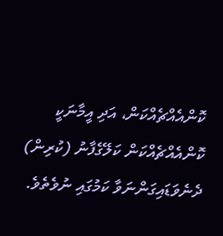ކޮންއެއްޗެއްކަން، އަދި އީމާނަކީ ކޮންއެއްޗެއްކަން ކަލޭގެފާނު (ކުރިން) ދެނެވަޑައިގަންނަވާ ކަމުގައި ނުވެތެވެ.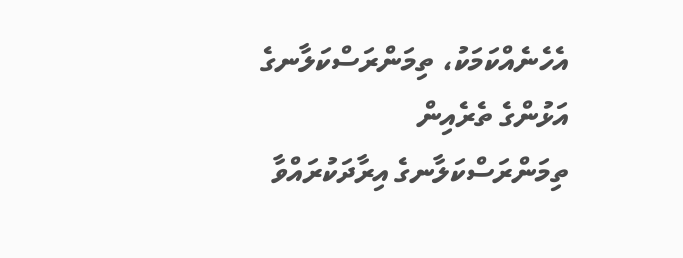އެހެނެއްކަމަކު، ތިމަންރަސްކަލާނގެ އަޅުންގެ ތެރެއިން ތިމަންރަސްކަލާނގެ އިރާދަކުރައްވާ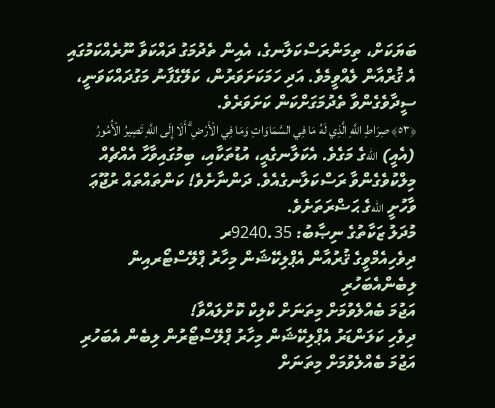ބަޔަކަށް، ތިމަންރަސްކަލާނގެ، އެއިން ތެދުމަގު ދައްކަވާ ނޫރެއްކަމުގައި އެ ޤުރްއާން ލެއްވީމެވެ. އަދި ހަމަކަށަވަރުން، ކަލޭގެފާނު މަގުދައްކަވަނީ، ސީދާވެގެންވާ ތެދުމަގަށްކަން ކަށަވަރެވެ.
﴿٥٣﴾ صِرَاطِ اللَّهِ الَّذِي لَهُ مَا فِي السَّمَاوَاتِ وَمَا فِي الْأَرْضِ ۗ أَلَا إِلَى اللَّهِ تَصِيرُ الْأُمُورُ (އެއީ) اللهގެ މަގެވެ. އެކަލާނގެއީ، އުޑުތަކާއި، ބިމުގައިވާހާ އެއްޗެއް މިލްކުވެގެންވާ ރަސްކަލާނގެއެވެ. ދަންނާށެވެ! ކަންތައްތައް ރުޖޫޢަ ވާހުށީ اللهގެ ޙަޟްރަތަށެވެ.
މުދަލު ޒަކާތުގެ ނިޞާބު: 9240.35ރ
ދިވެހިއެމްވީގެ ޤުރުއާން އެޕްލިކޭޝަން މިހާރު ޕްލޭސްޓޯރއިން ލިބެންއެބަހުރި
އަޖުމަ ބެއްލެވުމަށް މިތަނަށް ކްލިކް ކޮށްލައްވާ!
ދިވެހި ކަލަންޑަރު އެޕްލިކޭޝަން މިހާރު ޕްލޭސްޓޯރުން ލިބެން އެބަހުރި
އަޖުމަ ބެއްލެވުމަށް މިތަނަށް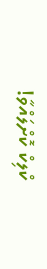ކްލިކް ކޮށްލައްވާ!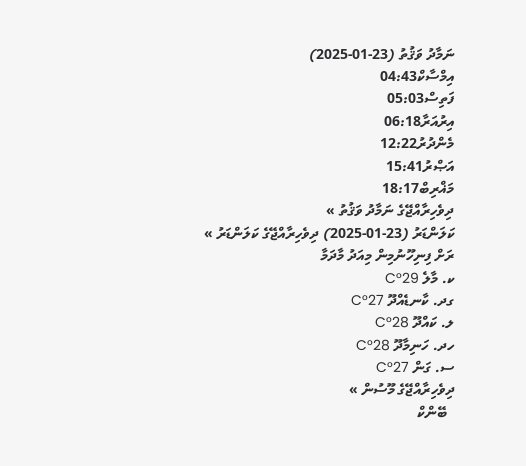ނަމާދު ވަޤުތު (23-01-2025)
އިމްސާކް04:43
ފަތިސް05:03
އިރުއަރާ06:18
މެންދުރު12:22
އަޞްރު15:41
މަޣްރިބް18:17
ދިވެހިރާއްޖޭގެ ނަމާދު ވަޤުތު »
ކަލަންޑަރު (23-01-2025) ދިވެހިރާއްޖޭގެ ކަލަންޑަރު »
ރަށް ފިނިހޫނުމިން މިއަދު މާދަމާ
ކ. މާލެ 29°C
ގދ. ކާނޑެއްދޫ 27°C
ލ. ކައްދޫ 28°C
ހދ. ހަނިމާދޫ 28°C
ސ. ގަން 27°C
ދިވެހިރާއްޖޭގެ މޫސުން »
  ބޭންކް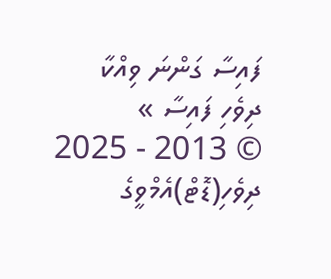ފައިސާ ގަންނަ ވިއްކާ
ދިވެހި ފައިސާ »
© 2013 - 2025 ދިވެހި(ޑޮޓް)އެމްވީގެ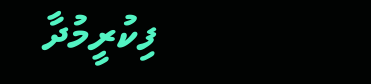ފިކުރީމުދާ